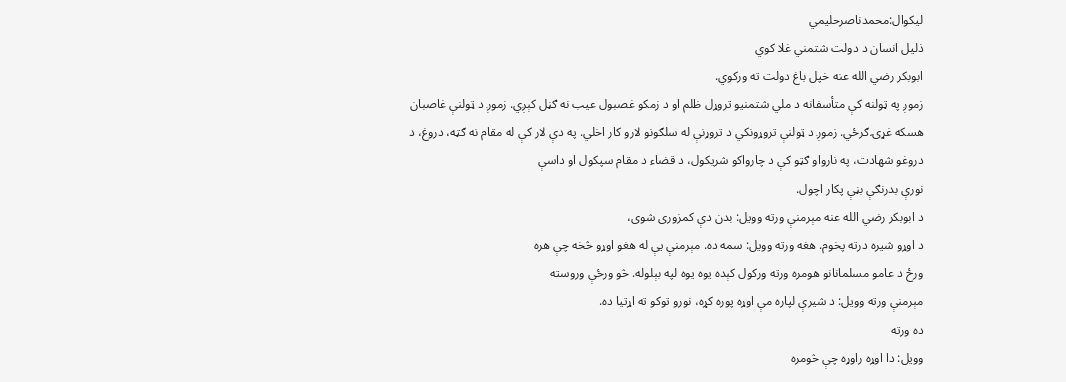لیکوال:محمدناصرحلیمي
ذلیل انسان د دولت شتمني غلا کوي
ابوبکر رضي الله عنه خپل باغ دولت ته ورکوي.
زموږ په ټولنه کې متأسفانه د ملي شتمنيو تروړل ظلم او د زمکو غصبول عیب نه ګڼل کېږي. زموږ د ټولنې غاصبان
هسکه غړۍ ګرځي. زموږ د ټولنې تروړونکي د تروړنې له سلګونو لارو کار اخلي. په دې لار کې له مقام نه ګټه، دروغ، د
دروغو شهادت، په نارواو ګټو کې د چارواکو شریکول، د قضاء د مقام سپکول او داسې
نورې بدرنګې بڼې پکار اچول.
د ابوبکر رضي الله عنه مېرمنې ورته وویل: بدن دې کمزوری شوی،
د اوړو شیره درته پخوم. هغه ورته وویل: سمه ده. مېرمنې یې له هغو اوړو څخه چې هره
ورځ د عامو مسلمانانو هومره ورته ورکول کېده یوه یوه لپه بېلوله. څو ورځې وروسته
مېرمنې ورته وویل: د شیرې لپاره مې اوړه پوره کړه، نورو توکو ته اړتیا ده.
ده ورته
وویل: دا اوړه راوړه چې څومره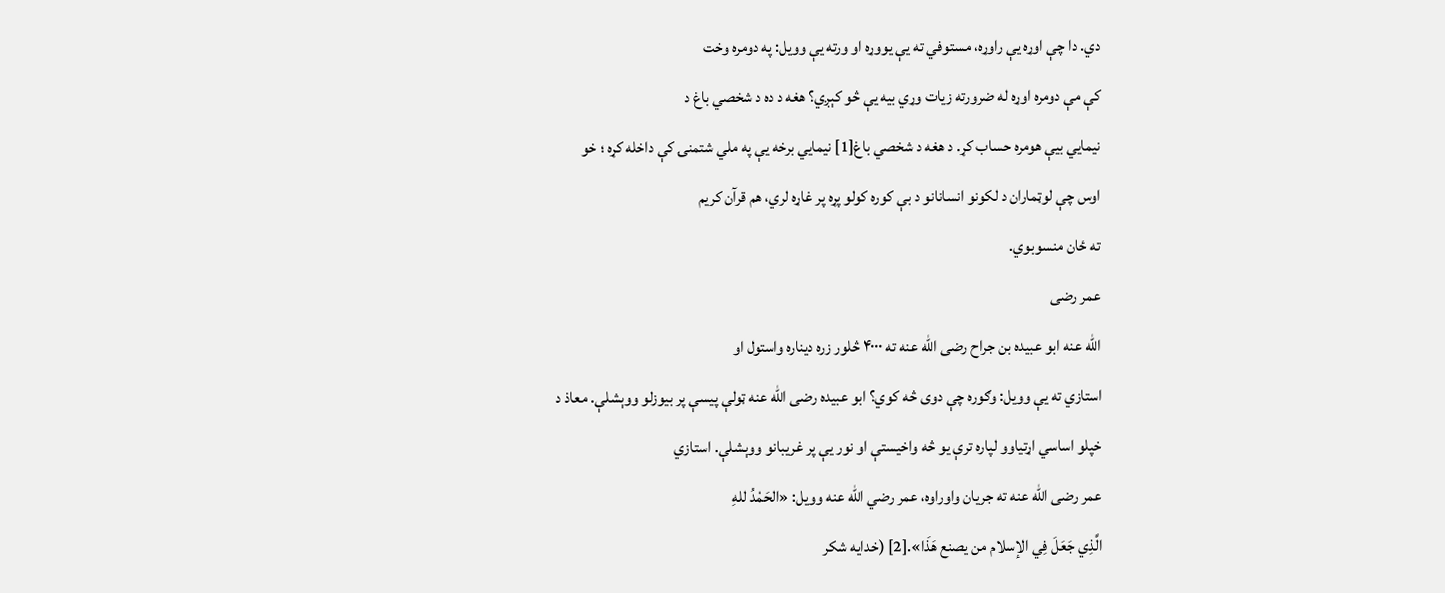دي. دا چې اوړه يې راوړه، مستوفي ته يې یووړه او ورته یې وویل: په دومره وخت
کې مې دومره اوړه له ضرورته زیات وړي بیه يې څو کېږي؟ هغه د ده د شخصي باغ د
نیمايي بیې هومره حساب کړ. د هغه د شخصي باغ[1] نيمايي برخه يې په ملي شتمنۍ کې داخله کړه ؛ خو
اوس چې لوټماران د لکونو انسانانو د بې کوره کولو پړه پر غاړه لري، هم قرآن کریم
ته ځان منسوبوي.
عمر رضى
الله عنه ابو عبیده بن جراح رضى الله عنه ته ۴۰۰۰ څلور زره دیناره واستول او
استازي ته یې وویل: وګوره چې دوی څه کوي؟ ابو عبیده رضى الله عنه ټولې پیسې پر بیوزلو ووېشلې. معاذ د
خپلو اساسي اړتیاوو لپاره ترې یو څه واخیستې او نور يې پر غریبانو ووېشلې. استازي
عمر رضى الله عنه ته جریان واوراوه، عمر رضي الله عنه وویل: «الحَمْدُ للهِ
الَّذِي جَعَلَ فِي الإسلام من يصنع هَذَا».[2] (خدایه شکر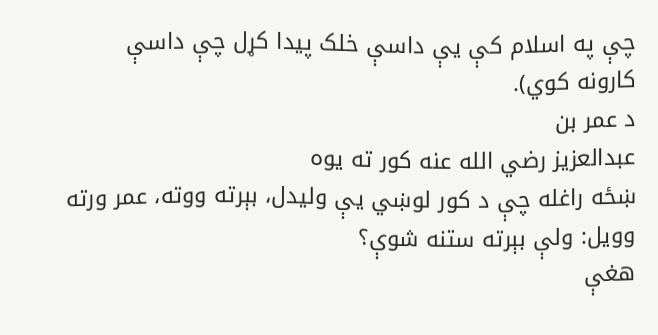چې په اسلام کې يې داسې خلک پیدا کړل چې داسې کارونه کوي).
د عمر بن
عبدالعزیز رضي الله عنه کور ته یوه
ښځه راغله چې د کور لوښي يې ولیدل، بېرته ووته، عمر ورته وویل: ولې بېرته ستنه شوې؟
هغې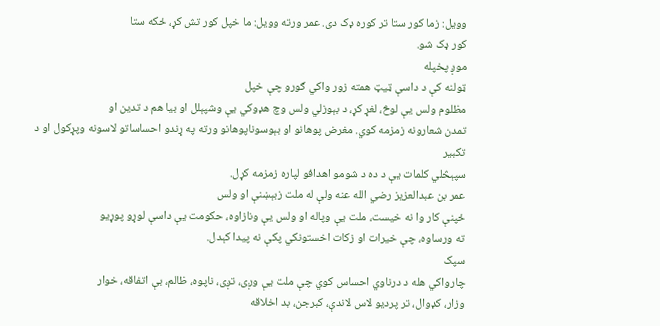وویل: زما کور ستا تر کوره ډک دی. عمر ورته وویل: ما خپل کور تش کړ، ځکه ستا
کور ډک شو.
موږ پخپله
ټولنه کې د داسې ټيټ همته زور واکي ګورو چې خپل
مظلوم ولس یې لوڅ، لغړ کړ، د بېوزلي ولس وچ هډوکي یې وشپېلل او بیا هم د تدین او
تمدن شعارونه زمزمه کوي. مغرض پوهانو او بېوسوناپوهانو ورته په ړندو احساساتو لاسونه وپړکول او د تکبير
سپېڅلي کلمات يې د ده د شومو اهدافو لپاره زمزمه کړل.
عمر بن عبدالعزیز رضي الله عنه ولې له ملت زبېښنې او ولس
ځپنې کار وا نه خیست، ملت يې وپاله او ولس يې ونازاوه، حکومت يې داسې لوړو پوړیو
ته ورساوه، چې خیرات او زکات اخستونکي پکې نه پیدا کېدل.
سپک
چارواکي هله د درناوي احساس کوي چې ملت يې وږی، تږی، ناپوه، ظالم، بې اتفاقه، خوار
وزار، کډوال، تر پردیو لاس لاندې، کبرجن، بد اخلاقه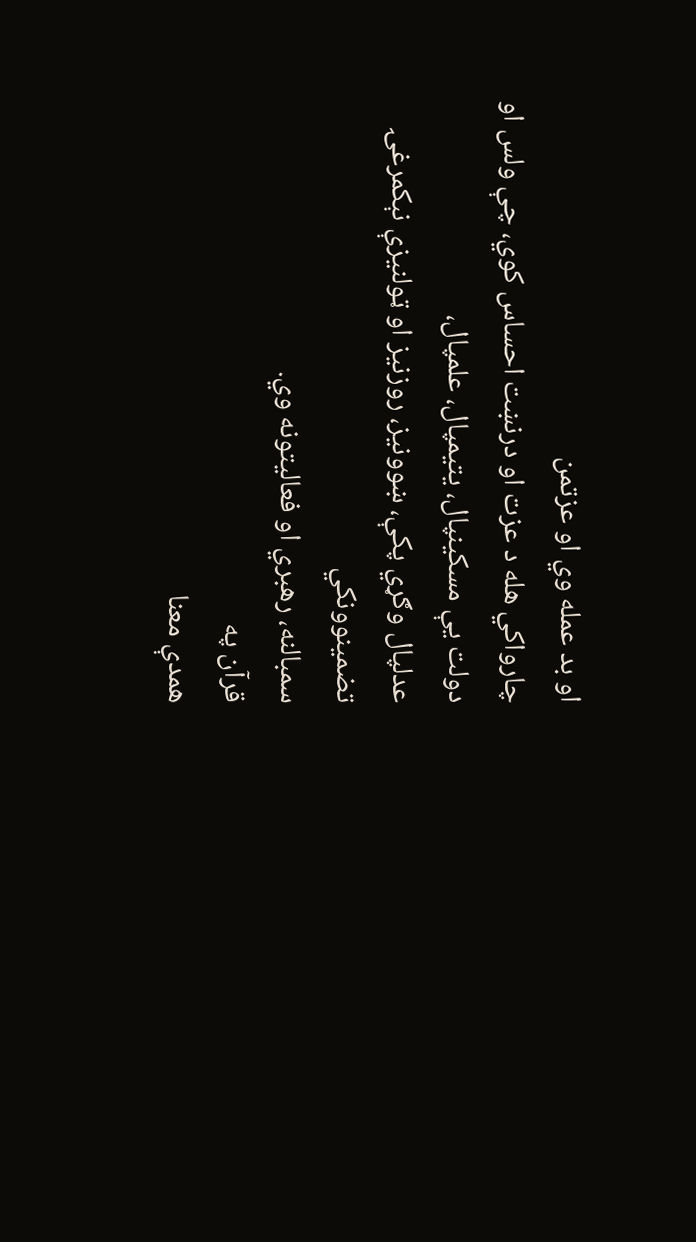او بد عمله وي او عزتمن
چارواکي هله د عزت او درنښت احساس کوي، چې ولس او دولت يې مسکینپال، یتیمپال، علمپال،
عدلپال وګړي پکې، ښوونیز، روزنیز او ټولنیزې نېکمرغۍ تضمینوونکي
سمبالنه، رهبري او فعاليتونه وي.
قرآن په
همدې معنا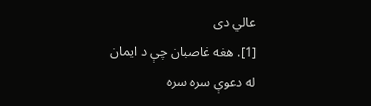عالي دی
[1]. هغه غاصبان چې د ایمان
له دعوې سره سره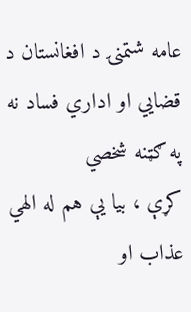عامه شتمنۍ د افغانستان د قضايي او اداري فساد نه په ګټنه شخصي
کړې ، بیا یې هم له الهي عذاب او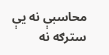محاسبې نه يې سترګه نه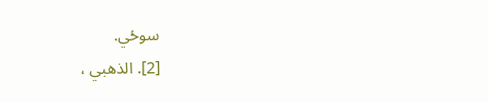سوځي.
[2]. الذهبي ،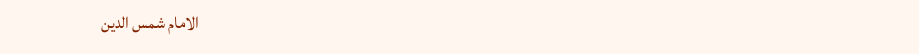الامام شمس الدين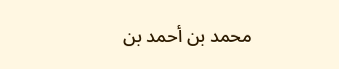محمد بن أحمد بن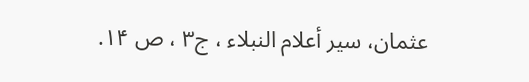عثمان، سير أعلام النبلاء ، ج۳ ، ص ۱۴.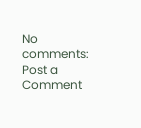No comments:
Post a Comment